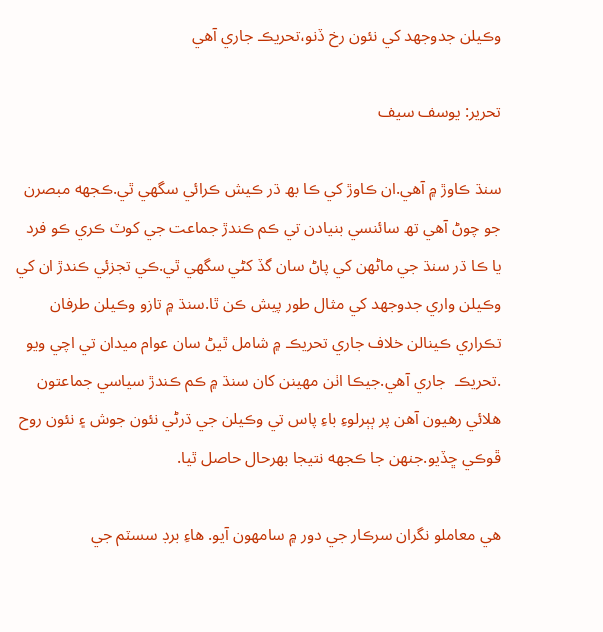وڪيلن جدوجھد کي نئون رخ ڏنو،تحريڪ جاري آھي

تحرير: يوسف سيف

سنڌ ڪاوڙ ۾ آھي.ان ڪاوڙ کي ڪا بھ ڌر ڪيش ڪرائي سگھي ٿي.ڪجهه مبصرن جو چوڻ آھي تھ سائنسي بنيادن تي ڪم ڪندڙ جماعت جي کوٽ ڪري ڪو فرد يا ڪا ڌر سنڌ جي ماڻھن کي پاڻ سان گڏ کڻي سگھي ٿي.ڪي تجزئي ڪندڙ ان کي وڪيلن واري جدوجھد کي مثال طور پيش ڪن ٿا.سنڌ ۾ تازو وڪيلن طرفان تڪراري ڪينالن خلاف جاري تحريڪ ۾ شامل ٿيڻ سان عوام ميدان تي اچي ويو .تحريڪ  جاري آھي.جيڪا اٺن مھينن کان سنڌ ۾ ڪم ڪندڙ سياسي جماعتون ھلائي رھيون آھن پر ٻٻرلوءِ باءِ پاس تي وڪيلن جي ڌرڻي نئون جوش ۽ نئون روح ڦوڪي ڇڏيو.جنھن جا ڪجهه نتيجا بھرحال حاصل ٿيا.

ھي معاملو نگران سرڪار جي دور ۾ سامھون آيو. ھاءِ برڊ سسٽم جي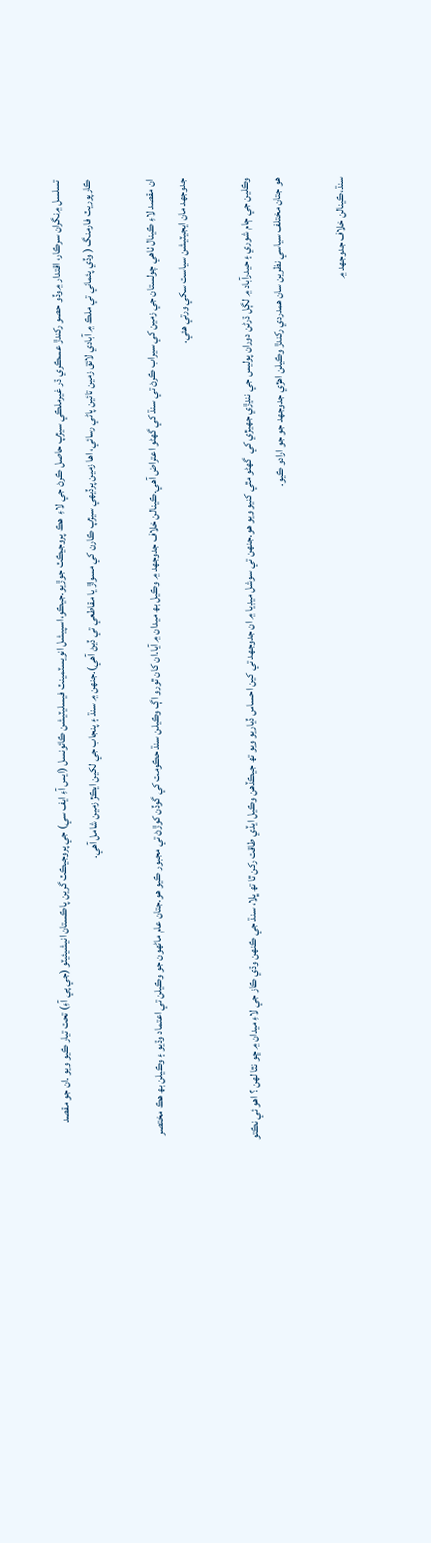تسلسل ۾نگران سرڪار، اقتدار ۾وڏو حصو رکندڙ عسڪري ڌر غيرملڪي سيڙپ حاصل ڪرڻ جي لاءِ  ھڪ پروجيڪٽ جوڙيو.جيڪو،اسپيشل انويسٽمينٽ فيسليٽيشن ڪائونسل (ايس آءِ ايف سي) جي پروجيڪٽ گرين پاڪستان انيشيئيٽو (جي پي آءِ) تحت تيار ڪيو ويو .ان جو مقصد ڪارپوريٽ فارمنگ ( وڏي پئماني تي ملڪ ۾ آبادي لائق زمين تائين پاڻي رسائي، اھا زمين پرڏيھي سيڙپ ڪارن کي مسواڙ يا مقاطعي تي ڏيڻ آھي).جنھن ۾ سنڌ ۽ پنجاب جي لکين ايڪڙ زمين شامل آھي.

ان مقصد لاءِ ڪينال ٺاھي چولستان جي زمين کي سيراب ڪرڻ تي سنڌ کي گھڻو اعتراض آھي.ڪينالن خلاف جدوجھد ۾ وڪيل بھ ميدان ۾ آيا.ان کان ٿورو اڳ وڪيلن سنڌ حڪومت کي گوڏن کوڙڻ تي مجبور ڪيو ھو.جتان عام ماڻھون جو وڪيلن تي اعتماد وڌيو ۽ وڪيلن بھ ھڪ مختصر جدوجھد مان ايجيٽيشن سياست سکي ورتي ھئي.

وڪلين جي ڄام شوري ۽ حيدرآباد ۾ لڳل ڌرڻن دوران پوليس جي ننڍڙي جھيڙي کي  گھڻو مٿي کنيو ويو ھو.جنھن تي سوشل ميڊيا ۾ ان جدوجھد تي کين احساس ڏياريو ويو تھ جيڪڏھن وڪيل ايڏي طاقت رکن ٿا تھ ڀلا، سنڌ جي ڪنھن وڌي ڪاز جي لاءِ ميدان ۾ ڇو نٿا لھن ؟ اھو ئي نڪتو ھو جتان مختلف سياسي نظرين سان ھمدردي رکندڙ وڪيلن اھڙي جدوجھد جو جو ارادو ڪيو.

سنڌ،ڪينالن خلاف جدوجھد ۾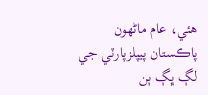ھئي، عام ماڻھون پاڪستان پيپلزپارٽي جي لڳ ڀڳ ٻن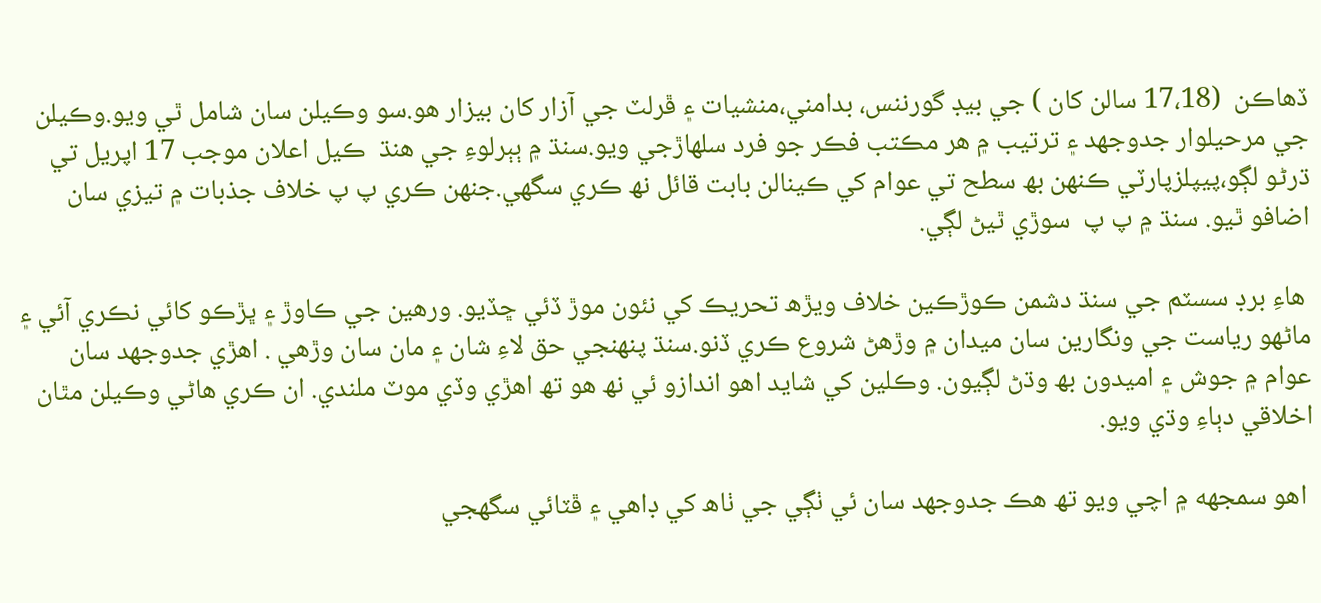ڏھاڪن  (17،18 سالن کان ) جي بيڊ گورننس، بدامني،منشيات ۽ ڦرلٽ جي آزار کان بيزار ھو.سو وڪيلن سان شامل ٿي ويو.وڪيلن جي مرحيلوار جدوجھد ۽ ترتيب ۾ ھر مڪتب فڪر جو فرد سلھاڙجي ويو.سنڌ ۾ ٻٻرلوءِ جي ھنڌ  ڪيل اعلان موجب 17 اپريل تي ڌرڻو لڳو،پيپلزپارٽي ڪنھن بھ سطح تي عوام کي ڪينالن بابت قائل نھ ڪري سگھي.جنھن ڪري پ پ خلاف جذبات ۾ تيزي سان اضافو ٿيو. سنڌ ۾ پ پ  سوڙي ٿيڻ لڳي.

 ھاءِ برڊ سسٽم جي سنڌ دشمن ڪوڙڪين خلاف ويڙھ تحريڪ کي نئون موڙ ڏئي ڇڏيو. ورھين جي ڪاوڙ ۽ ڀڙڪو کائي نڪري آئي ۽ ماڻھو رياست جي ونگارين سان ميدان ۾ وڙھڻ شروع ڪري ڏنو.سنڌ پنھنجي حق لاءِ شان ۽ مان سان وڙھي . اھڙي جدوجھد سان عوام ۾ جوش ۽ اميدون بھ وڌڻ لڳيون. وڪلين کي شايد اھو اندازو ئي نھ ھو تھ اھڙي وڏي موٽ ملندي. ان ڪري ھاڻي وڪيلن مٿان اخلاقي دٻاءِ وڌي ويو.

 اھو سمجھه ۾ اچي ويو تھ ھڪ جدوجھد سان ئي ٺڳي جي ٺاھ کي ڊاھي ۽ ڦٽائي سگھجي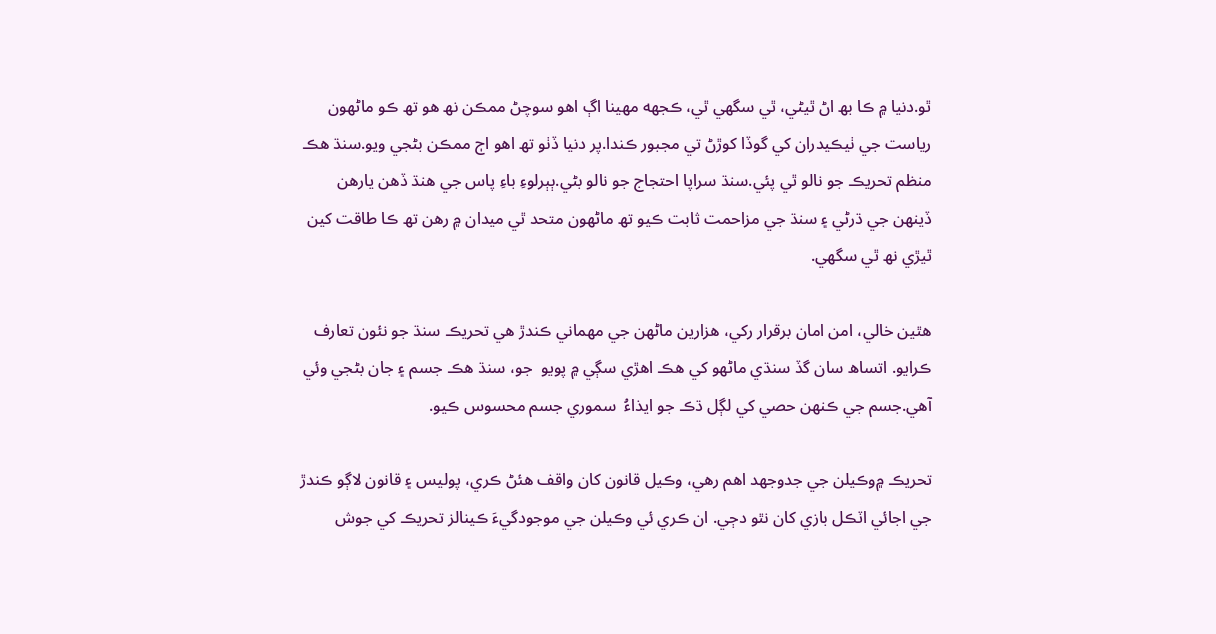ٿو.دنيا ۾ ڪا بھ اڻ ٿيڻي، ٿي سگھي ٿي، ڪجهه مھينا اڳ اھو سوچڻ ممڪن نھ ھو تھ ڪو ماڻھون رياست جي ٺيڪيدران کي گوڏا کوڙڻ تي مجبور ڪندا.پر دنيا ڏٺو تھ اھو اڄ ممڪن بڻجي ويو.سنڌ ھڪ منظم تحريڪ جو نالو ٿي پئي.سنڌ سراپا احتجاج جو نالو بڻي.ٻٻرلوءِ باءِ پاس جي ھنڌ ڏھن يارھن  ڏينھن جي ڌرڻي ۽ سنڌ جي مزاحمت ثابت ڪيو تھ ماڻھون متحد ٿي ميدان ۾ رھن تھ ڪا طاقت کين ٿيڙي نھ ٿي سگھي.

ھٿين خالي، امن امان برقرار رکي، ھزارين ماڻھن جي مھماني ڪندڙ ھي تحريڪ سنڌ جو نئون تعارف ڪرايو. اتساھ سان گڏ سنڌي ماڻھو کي ھڪ اھڙي سڳي ۾ پويو  جو، سنڌ ھڪ جسم ۽ جان بڻجي وئي آھي.جسم جي ڪنھن حصي کي لڳل ڌڪ جو ايذاءُ  سموري جسم محسوس ڪيو.

تحريڪ ۾وڪيلن جي جدوجھد اھم رھي، وڪيل قانون کان واقف ھئڻ ڪري، پوليس ۽ قانون لاڳو ڪندڙ جي اجائي اٽڪل بازي کان نٿو دڄي. ان ڪري ئي وڪيلن جي موجودگيءَ ڪينالز تحريڪ کي جوش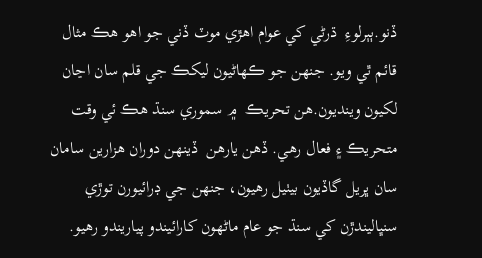ڏنو.ٻٻرلوءِ  ڌرڻي کي عوام اھڙي موٽ ڏني جو اھو ھڪ مثال قائم ٿي ويو. جنھن جو ڪھاڻيون ليکڪ جي قلم سان اڃان لکيون وينديون.ھن تحريڪ  ۾ سموري سنڌ ھڪ ئي وقت متحريڪ ۽ فعال رھي. ڏھن يارھن  ڏينھن دوران ھزارين سامان سان ڀريل گاڏيون بيٺيل رھيون، جنھن جي ڊرائيورن توڙي سنڀاليندڙن کي سنڌ جو عام ماڻھون کارائيندو پياريندو رھيو.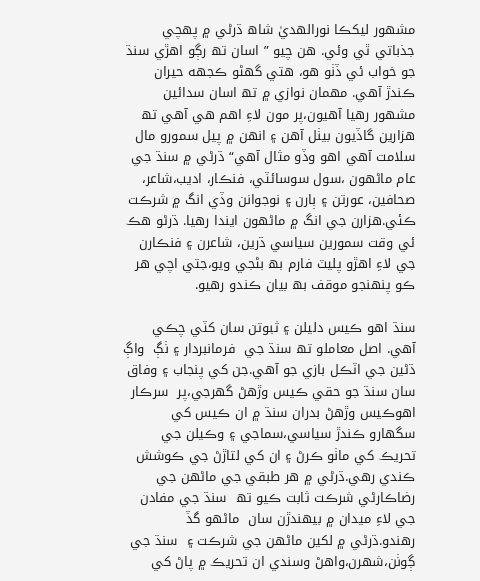مشھور ليکڪا نورالھديٰ شاھ ڌرڻي ۾ پھچي جذباتي ٿي وئي. ھن چيو ” اسان تھ رڳو اهڙي سنڌ جو خواب ئي ڏٺو ھو، ھتي گھڻو ڪجهه حيران ڪندڙ آھي. مھمان نوازي ۾ تھ اسان سدائين مشھور رھيا آھيون،پر مون لاءِ اھم ھي آھي تھ  ھزارين گاڏيون بيٺل آھن ۽ انھن ۾ پيل سمورو مال سلامت آھي اھو وڏو مثال آھي“ ڌرڻي ۾ سنڌ جي عام ماڻھون ،سول سوسائٽي، فنڪار، اديب،شاعر، صحافين، عورتن ۽ ٻارن ۽ نوجوانن وڏي انگ ۾ شرڪت ڪئي.ھزارن جي انگ ۾ ماڻھون ايندا رھيا. ڌرڻو ھڪ ئي وقت سمورين سياسي ڌرين، شاعرن ۽ فنڪارن جي لاءِ اھڙو پليٽ فارم بھ بڻجي ويو،جتي اچي ھر ڪو پنھنجو موقف بھ بيان ڪندو رھيو.

سنڌ اھو ڪيس دليلن ۽ ثبوتن سان کٽي چڪي آھي. اصل معاملو تھ سنڌ جي  فرمانبردار ۽ ٺڳ  واڳ ڌڻين جي اٽڪل بازي جو آھي.جن کي پنجاب ۽ وفاق سان سنڌ جو حقي ڪيس وڙھڻ گھرجي،پر  سرڪار اھوڪيس وڙھڻ بدران سنڌ ۾ ان ڪيس کي سگھارو ڪندڙ سياسي،سماجي ۽ وڪيلن جي تحريڪ کي ماٺو ڪرڻ ۽ ان کي لتاڙڻ جي ڪوشش ڪندي رھي.ڌرڻي ۾ ھر طبقي جي ماڻھن جي رضاڪارڻي شرڪت ثابت ڪيو تھ  سنڌ جي مفادن جي لاءِ ميدان ۾ بيھندڙن سان  ماڻھو گڏ رھندو.ڌرڻي ۾ لکين ماڻھن جي شرڪت ۽  سنڌ جي ڳوٺن،شھرن،واھڻ وسندي ان تحريڪ ۾ پاڻ کي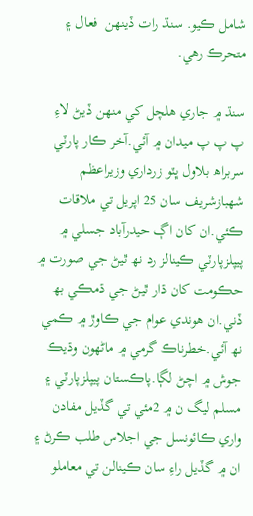شامل ڪيو. سنڌ رات ڏينھن  فعال ۽ متحرڪ رھي.

سنڌ ۾ جاري ھلچل کي منھن ڏيڻ لاءِ پ پ پ ميدان ۾ آئي.آخر ڪار پارٽي سربراھ بلاول ڀٽو زرداري وزيراعظم شھبازشريف سان 25 اپريل تي ملاقات ڪئي.ان کان اڳ حيدرآباد جسلي ۾ پيپلزپارٽي ڪينالز رد نھ ٿيڻ جي صورت ۾ حڪومت کان ڌار ٿيڻ جي ڌمڪي بھ ڏني.ان ھوندي عوام جي ڪاوڙ ۾ ڪمي نھ آئي.خطرناڪ گرمي ۾ ماڻھون وڌيڪ جوش ۾ اچڻ لڳا.پاڪستان پيپلزپارٽي ۽ مسلم ليگ ن ۾ 2مئي تي گڏيل مفادن واري ڪائونسل جي اجلاس طلب ڪرڻ ۽ ان ۾ گڏيل راءِ سان ڪينالن تي معاملو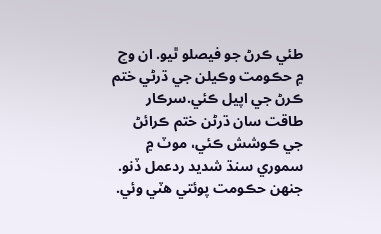طئي ڪرڻ جو فيصلو ٿيو. ان وچ ۾ حڪومت وڪيلن جي ڌرڻي ختم ڪرڻ جي اپيل ڪئي.سرڪار طاقت سان ڌرڻن ختم ڪرائڻ جي ڪوشش ڪئي، موٽ ۾ سموري سنڌ شديد ردعمل ڏنو. جنھن حڪومت پوئتي ھٽي وئي.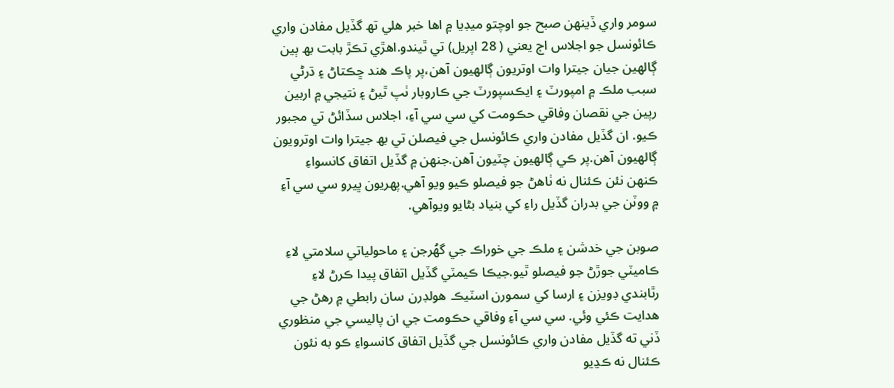سومر واري ڏينھن صبح جو اوچتو ميڊيا ۾ اھا خبر ھلي تھ گڏيل مفادن واري ڪائونسل جو اجلاس اڄ يعني ( 28 اپريل) تي ٿيندو.اھڙي تڪڙ بابت بھ ٻين ڳالھين جيان جيترا وات اوتريون ڳالھيون آھن،پر پاڪ ھند ڇڪتاڻ ۽ ڌرڻي سبب ملڪ ۾ امپورٽ ۽ ايڪسپورٽ جي ڪاروبار ٺپ ٿيڻ ۽ نتيجي ۾ اربين رپين جي نقصان وفاقي حڪومت کي سي سي آءِ، اجلاس سڏائڻ تي مجبور ڪيو. ان گڏيل مفادن واري ڪائونسل جي فيصلن تي بھ جيترا وات اوترويون ڳالھيون آھن.پر ڪي ڳالھيون چٽيون آھن.جنھن ۾ گڏيل اتفاق کانسواءِ ڪنھن نئن ڪئنال نه ٺاهڻ جو فيصلو ڪيو ويو آھي.پھريون ڀيرو سي سي آءِ ۾ ووٽن جي بدران گڏيل راءِ کي بنياد بڻايو ويوآھي.

صوبن جي خدشن ۽ ملڪ جي خوراڪ جي گهُرجن ۽ ماحولياتي سلامتي لاءِ ڪاميٽي جوڙڻ جو فيصلو ٿيو.جيڪا ڪيمٽي گڏيل اتفاق پيدا ڪرڻ لاءِ رٿابندي ڊويزن ۽ ارسا کي سمورن اسٽيڪ هولڊرن سان رابطي ۾ رهڻ جي هدايت ڪئي وئي. سي سي آءِ وفاقي حڪومت جي ان پاليسي جي منظوري ڏني ته گڏيل مفادن واري ڪائونسل جي گڏيل اتفاق کانسواءِ ڪو به نئون ڪئنال نه ڪڍيو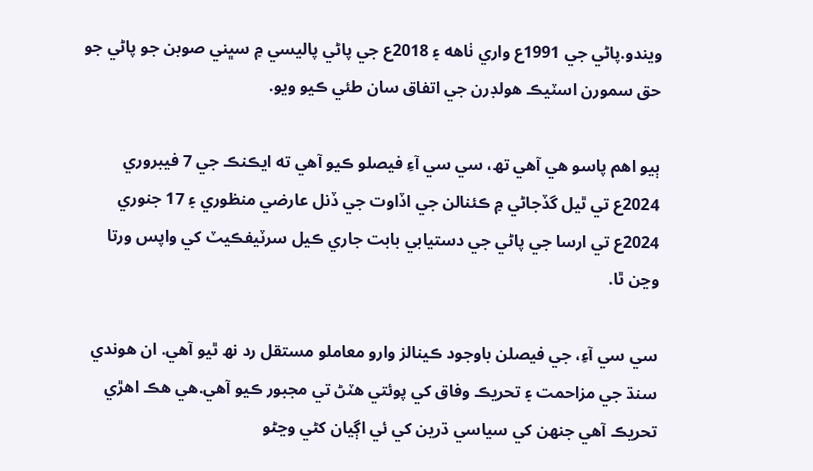ويندو.پاڻي جي 1991ع واري ٺاهه ۽ 2018ع جي پاڻي پاليسي ۾ سڀني صوبن جو پاڻي جو حق سمورن اسٽيڪ هولڊرن جي اتفاق سان طئي ڪيو ويو.

ٻيو اھم پاسو ھي آھي تھ، سي سي آءِ فيصلو ڪيو آهي ته ايڪنڪ جي 7 فيبروري 2024ع تي ٿيل گڏجاڻي ۾ ڪئنالن جي اڏاوت جي ڏنل عارضي منظوري ۽ 17 جنوري 2024ع تي ارسا جي پاڻي جي دستيابي بابت جاري ڪيل سرٽيفڪيٽ کي واپس ورتا وڃن ٿا.

سي سي آءِ، جي فيصلن باوجود ڪينالز وارو معاملو مستقل رد نھ ٿيو آھي. ان ھوندي سنڌ جي مزاحمت ۽ تحريڪ وفاق کي پوئتي ھٽڻ تي مجبور ڪيو آھي.ھي ھڪ اھڙي تحريڪ آھي جنھن کي سياسي ڌرين کي ئي اڳيان کڻي وڃڻو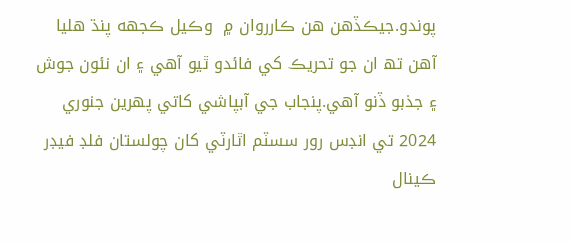پوندو.جيڪڏھن ھن ڪارروان ۾  وڪيل ڪجهه پنڌ ھليا آھن تھ ان جو تحريڪ کي فائدو ٿيو آھي ۽ ان نئون جوش ۽ جذبو ڏنو آھي.پنجاب جي آبپاشي کاتي پهرين جنوري 2024 تي انڊس رور سسٽم اٿارٽي کان چولستان فلڊ فيڊر ڪينال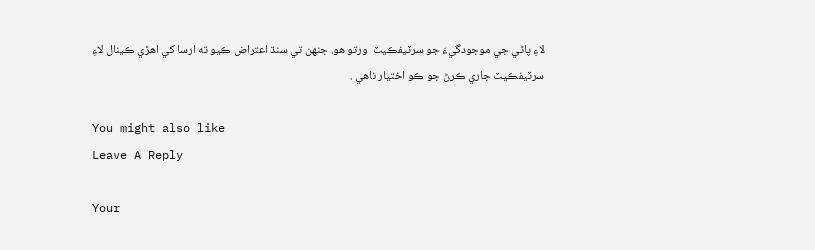لاءِ پاڻي جي موجودگيءَ جو سرٽيفڪيٽ  ورتو ھو. جنھن تي سنڌ اعتراض ڪيو ته ارسا کي اهڙي ڪينال لاءِ سرٽيفڪيٽ جاري ڪرڻ جو ڪو اختيار ناهي .

You might also like
Leave A Reply

Your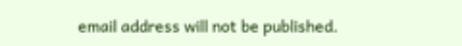email address will not be published.